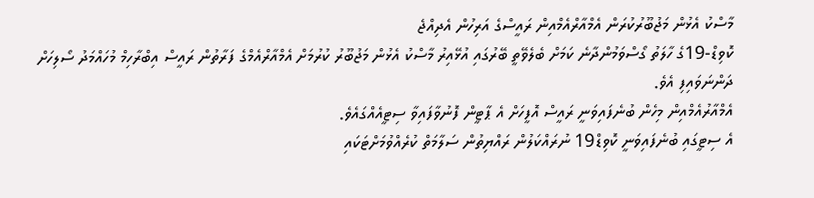މާސްކު އެޅުން މަޖުބޫރުކުރަން އެމްއާރްއެމްއިން ރައީސްގެ އަރިހުން އެދިއްޖެ
ކޮވިޑް-19ގެ ހާލަތު ގޯސްވަމުންދާނެ ކަމަށް ބެލެވޭތީ ބޭރުގައި އުޅޭއިރު މާސްކު އެޅުން މަޖުބޫރު ކުރުމަށް އެމްއާރްއެމްގެ ފަރާތުން ރައީސް އިބްރާހިމް މުހައްމަދު ސޯލިހަށް ދަންނަވައިފި އެވެ.
އެމްއާރުއެމްއިން މިހެން ބުނެފައިވަނީ ރައީސް އޮފީހަށް އެ ޕާޓީން ފޮނުވާފައިވާ ސިޓީއެއްގައެވެ.
އެ ސިޓީގައި ބުނެފައިވަނީ ކޮވިޑް19 ނުރައްކަލުން ރައްޔިތުން ސަލާމަތް ކުރެއްވުމަށްޓަކައި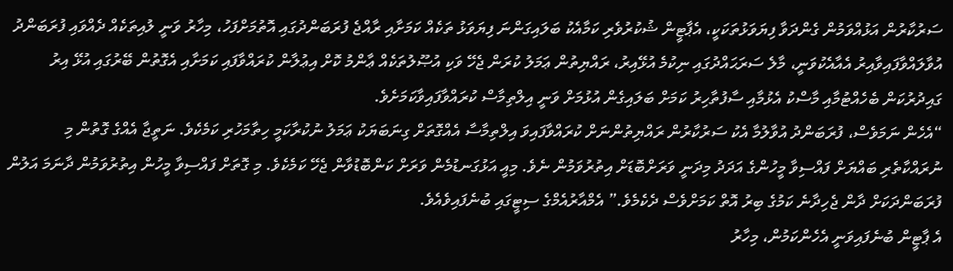ސަރުކާރުން އަޅުއްވަމުން ގެންދަވާ ފިޔަވަޅުތަކަކީ، އެޕާޓީން ޝުކުރުވެރި ކަމާއެކު ބަލައިގަންނަ ފިޔަވަޅު ތަކެއް ކަމަށާއި ރާއްޖެ ފުރަބަންދުގައި އޮތުމަށްފަހު، މިހާރު ވަނީ ލުއިތަކެއް ދެއްވައި ފުރަބަންދު އުވާލައްވާފައިވާއިރު އެއާއެކުވަނީ، މާލެ ސަރަޙައްދުގައި ނިކުމެ އުޅޭއިރު، ރައްޔިތުން ޢަމަލު ކުރަން ޖެހޭ ވަކި އުޞޫލުތަކެއް ޢާންމު ކޮށް އިޢުލާން ކުރައްވާފައި ކަމަށާއި އެގޮތުން ބޭރުގައި އުޅޭ އިރު ގައިދުރުކަން ބެހެއްޓުމާއި މާސްކު އެޅުމާއި ސާފުތާހިރު ކަމަށް ބަލައިގެން އުޅުމަށް ވަނީ އިލްތިމާސް ކުރައްވާފައިވާކަމަށެވެ.
“އެހެން ނަމަވެސް، ފުރަބަންދު އުވާލުމާ އެކު ސަރުކާރުން ރައްޔިތުންނަށް ކުރައްވާފައިވަ އިލްތިމާސާ އެއްގޮތަށް ގިނަބަޔަކު ޢަމަލު ނުކުރާކަމީ ހިތާމަހުރި ކަމެކެވެ. ނަތީޖާ އެއްގެ ގޮތުން މި ނުރައްކާތެރި ބައްޔަށް ފައްސިވާ މީހުންގެ އަދަދު މިދަނީ ވަރަށްބޮޑަށް އިތުރުވަމުން ނެވެ. މިއީ އަޅުގަނޑުމެން ވަރަށް ކަންބޮޑުވާން ޖެހޭ ކަމެކެވެ. މި ގޮތަށް ފައްސިވާ މީހުން އިތުރުވަމުން ދާނަމަ އަލުން ފުރަބަންދަކަށް ދާން ޖެހިދާނެ ކަމުގެ ބިރު އޮތް ކަމަށްވެސް ދެކެމެވެ.” އެމްއާރުއެމްގެ ސިޓީގައި ބުނެފައިވެއެވެ.
އެ ޕާޓީން ބުނެފައިވަނީ އެހެންކަމުން، މިހާރު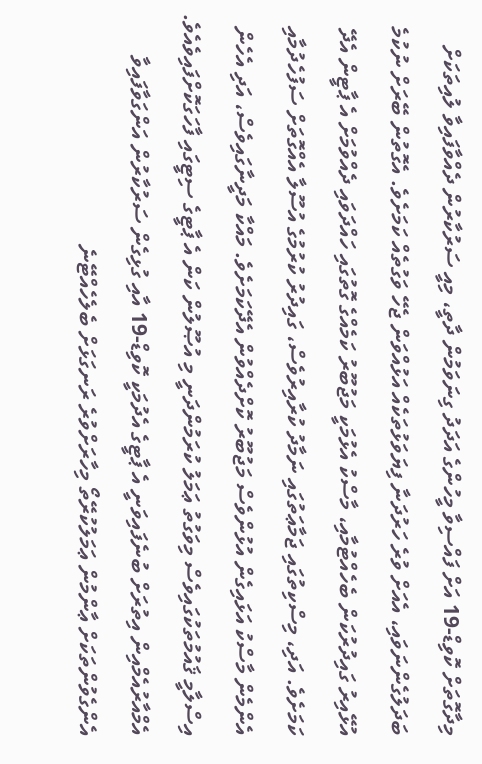މިދާގޮތަށް ކޮވިޑް-19 އަށް ފައްސިވާ މީހުންގެ އަދަދު ގިނަވަމުން ދާތީ، މިއީ ސަރުކާރުން ދެއްވާފައިވާ ލުއިތަކަށް ބަދަލުގެންނަވައި، އެއަށް ވުރެ ހަރުދަނާ ފިޔަވަޅުތަކެއް އަޅުއްވަން ޖެހޭ ވަގުތެއް ކަމަށެވެ. އެގޮތުން ބޭރަށް ނުކުމެ އުޅޭއިރު ގައިދުރުކަން ބެހެއްޓުމާއި، މާސްކު އެޅުމަކީ މަޖުބޫރު ކަމެއްގެ ގޮތުގައި ހައްދަވައި ދެއްވުމަށް އެ ޕާޓީން އެދޭ ކަމަށެވެ. އަދި، މިސްކިތުގައި ޖަމާޢަތުގައި ނަމާދު ކުރާއިރުވެސް، ގައިދުރު ކުރުމުގެ އުސޫލާ އެއްގޮތަށް ސަފުހެދުމާއި އެންމެން މާސްކު އަޅައިގެން އުޅުންވެސް މަޖުބޫރު ކޮށްދެއްވުން އެދޭކަމަށެވެ. މައްކާ މަދީނާގައިވެސް، އަދި އެހެން އިސްލާމީ ޤައުމުތަކުގައިވެސް މިވަގުތު ޢަމަލު ކުރަމުންދަނީ މި އުޞޫލުން ކަން އެ ޕާޓީގެ ސިޓީގައި ފާހަގަކޮށްފައިވެއެވެ.
އެމްއާރުއެމްއިން އިތުރަށް ބުނެފައިވަނީ އެ ޕާޓީގެ އެދުމަކީ ކޮވިޑް-19 އާއި ގުޅިގެން ސަރުކާރުން އަންގަވާފައިވާ އެންގެވުންތަކަށް ޢާންމުން ޢަމަލުކުރޭތޯ މިހާރަށްވުރެ ރަނގަޅަށް ބެލެހެއްޓޭނެ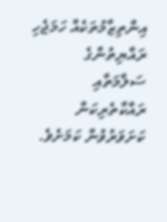އިންތިޒާމުތަކެއް ހަމަޖެހި ރައްޔިތުންގެ ސަލާމަތާއި ރައްކާތެރިކަން ކަށަވަރުވުން ކަމަށެވެ.